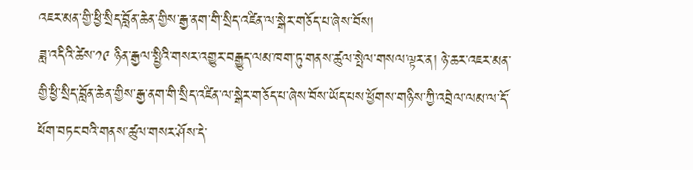འཇར་མན་གྱི་ཕྱི་སྲིད་བློན་ཆེན་གྱིས་རྒྱ་ནག་གི་སྲིད་འཛིན་ལ་སྒེར་གཅོད་པ་ཞེས་བོས།
ཟླ་འདིའི་ཚེས་༡༩ ཉིན་རྒྱལ་སྤྱིའི་གསར་འགྱུར་བརྒྱུད་ལམ་ཁག་ཏུ་གནས་ཚུལ་སྤེལ་གསལ་ལྟར་ན། ཉེ་ཆར་འཇར་མན་གྱི་ཕྱི་སྲིད་བློན་ཆེན་གྱིས་རྒྱ་ནག་གི་སྲིད་འཛིན་ལ་སྒེར་གཅོད་པ་ཞེས་བོས་ཡོད་པས་ཕྱོགས་གཉིས་ཀྱི་འབྲེལ་ལམ་ལ་དོ་ཕོག་བཏང་བའི་གནས་ཚུལ་གསར་ཤོས་དེ་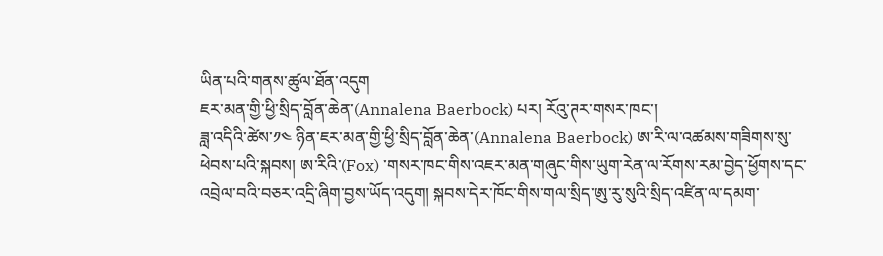ཡིན་པའི་གནས་ཚུལ་ཐོན་འདུག
ཇར་མན་གྱི་ཕྱི་སྲིད་བློན་ཆེན་(Annalena Baerbock) པར། རོའུ་ཊར་གསར་ཁང་།
ཟླ་འདིའི་ཚེས་༡༤ ཉིན་ཇར་མན་གྱི་ཕྱི་སྲིད་བློན་ཆེན་(Annalena Baerbock) ཨ་རི་ལ་འཚམས་གཟིགས་སུ་ཕེབས་པའི་སྐབས། ཨ་རིའི་(Fox) ་གསར་ཁང་གིས་འཇར་མན་གཞུང་གིས་ཡུག་རེན་ལ་རོགས་རམ་བྱེད་ཕྱོགས་དང་འབྲེལ་བའི་བཅར་འདྲི་ཞིག་བྱས་ཡོད་འདུག། སྐབས་དེར་ཁོང་གིས་གལ་སྲིད་ཨུ་རུ་སུའི་སྲིད་འཛིན་ལ་དམག་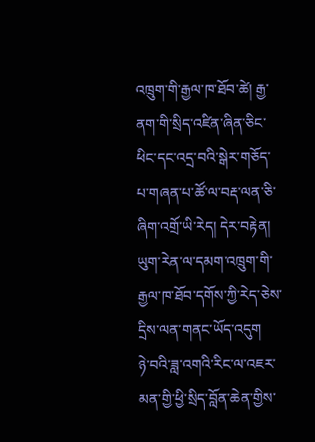འཁྲུག་གི་རྒྱལ་ཁ་ཐོབ་ཚེ། རྒྱ་ནག་གི་སྲིད་འཛིན་ཞིན་ཅིང་ཕིང་དང་འདྲ་བའི་སྒེར་གཅོད་པ་གཞན་པ་ཚོ་ལ་བརྡ་ལན་ཅི་ཞིག་འགྲོ་ཡི་རེད། དེར་བརྟེན། ཡུག་རེན་ལ་དམག་འཁྲུག་གི་རྒྱལ་ཁ་ཐོབ་དགོས་ཀྱི་རེད་ཅེས་དྲིས་ལན་གནང་ཡོད་འདུག
ཉེ་བའི་ཟླ་འགའི་རིང་ལ་འཇར་མན་གྱི་ཕྱི་སྲིད་བློན་ཆེན་གྱིས་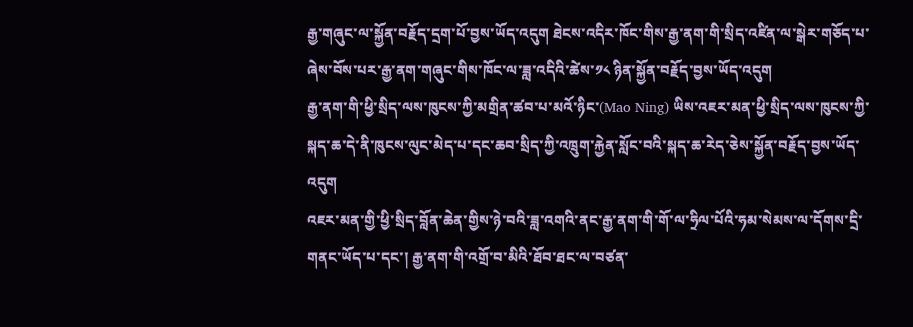རྒྱ་གཞུང་ལ་སྐྱོན་བརྗོད་དྲག་པོ་བྱས་ཡོད་འདུག ཐེངས་འདིར་ཁོང་གིས་རྒྱ་ནག་གི་སྲིད་འཛིན་ལ་སྒེར་གཅོད་པ་ཞེས་བོས་པར་རྒྱ་ནག་གཞུང་གིས་ཁོང་ལ་ཟླ་འདིའི་ཚེས་༡༨ ཉིན་སྐྱོན་བརྗོད་བྱས་ཡོད་འདུག
རྒྱ་ནག་གི་ཕྱི་སྲིད་ལས་ཁུངས་ཀྱི་མགྲིན་ཚབ་པ་མའོ་ཉིང་(Mao Ning) ཡིས་འཇར་མན་ཕྱི་སྲིད་ལས་ཁུངས་ཀྱི་སྐད་ཆ་དེ་ནི་ཁུངས་ལུང་མེད་པ་དང་ཆབ་སྲིད་ཀྱི་འཁྲུག་རྐྱེན་སློང་བའི་སྐད་ཆ་རེད་ཅེས་སྐྱོན་བརྗོད་བྱས་ཡོད་འདུག
འཇར་མན་གྱི་ཕྱི་སྲིད་བློན་ཆེན་གྱིས་ཉེ་བའི་ཟླ་འགའི་ནང་རྒྱ་ནག་གི་གོ་ལ་ཧྲིལ་པོའི་ཧམ་སེམས་ལ་དོགས་དྲི་གནང་ཡོད་པ་དང་། རྒྱ་ནག་གི་འགྲོ་བ་མིའི་ཐོབ་ཐང་ལ་བཙན་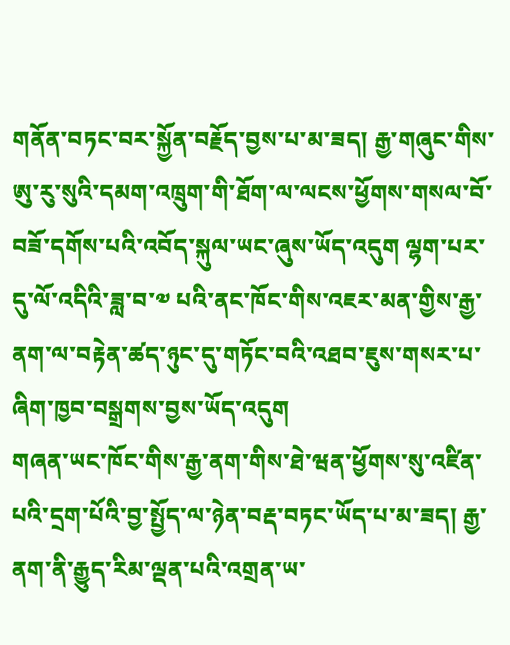གནོན་བཏང་བར་སྐྱོན་བརྗོད་བྱས་པ་མ་ཟད། རྒྱ་གཞུང་གིས་ཨུ་རུ་སུའི་དམག་འཁྲུག་གི་ཐོག་ལ་ལངས་ཕྱོགས་གསལ་བོ་བཟོ་དགོས་པའི་འབོད་སྐུལ་ཡང་ཞུས་ཡོད་འདུག ལྷག་པར་དུ་ལོ་འདིའི་ཟླ་བ་༧ པའི་ནང་ཁོང་གིས་འཇར་མན་གྱིས་རྒྱ་ནག་ལ་བརྟེན་ཚད་ཉུང་དུ་གཏོང་བའི་འཐབ་ཇུས་གསར་པ་ཞིག་ཁྱབ་བསྒྲགས་བྱས་ཡོད་འདུག
གཞན་ཡང་ཁོང་གིས་རྒྱ་ནག་གིས་ཐེ་ཝན་ཕྱོགས་སུ་འཛིན་པའི་དྲག་པོའི་བྱ་སྤྱོད་ལ་ཉེན་བརྡ་བཏང་ཡོད་པ་མ་ཟད། རྒྱ་ནག་ནི་རྒྱུད་རིམ་ལྡན་པའི་འགྲན་ཡ་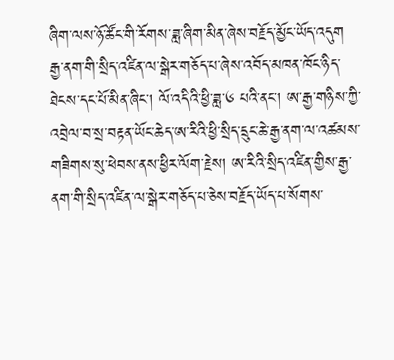ཞིག་ལས་ཉོ་ཚོང་གི་རོགས་ཟླ་ཞིག་མིན་ཞེས་བརྗོད་མྱོང་ཡོད་འདུག
རྒྱ་ནག་གི་སྲིད་འཛིན་ལ་སྒེར་གཅོད་པ་ཞེས་འབོད་མཁན་ཁོང་ཉིད་ཐེངས་དང་པོ་མིན་ཞིང་། ལོ་འདིའི་ཕྱི་ཟླ་༦ པའི་ནང་། ཨ་རྒྱ་གཉིས་ཀྱི་འབྲེལ་བ་སྲ་བརྟན་ཡོང་ཆེད་ཨ་རིའི་ཕྱི་སྲིད་དྲུང་ཆེ་རྒྱ་ནག་ལ་འཚམས་གཟིགས་སུ་ཕེབས་ནས་ཕྱིར་ལོག་རྗེས། ཨ་རིའི་སྲིད་འཛིན་གྱིས་རྒྱ་ནག་གི་སྲིད་འཛིན་ལ་སྒེར་གཅོད་པ་ཅེས་བརྗོད་ཡོད་པ་སོགས་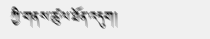ཀྱི་གནས་ཚུལ་ཐོན་འདུག།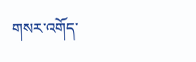གསར་འགོད་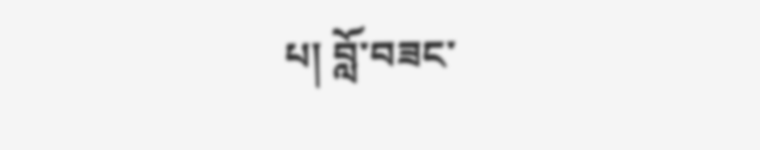པ། བློ་བཟང་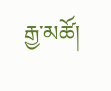རྒྱ་མཚོ།